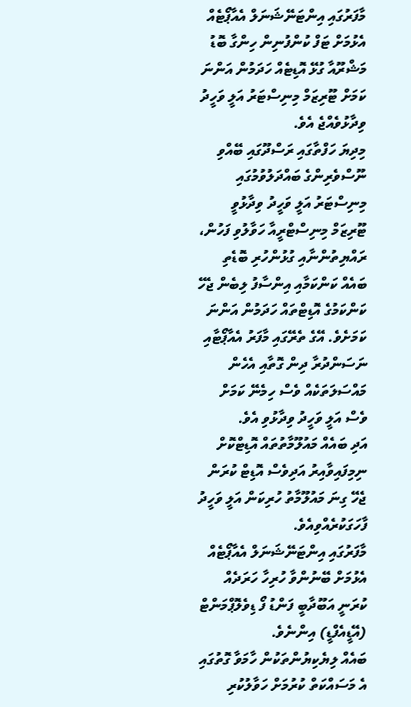މާފަރުގައި އިންޓަނޭޝަނަލް އެއާޕޯޓެއް އެޅުމަށް ޓަފް ކުންފުނިން ހިންގާ ބޮޑު މަޝްރޫއާ ގުޅޭ އޮޑިޓެއް ހަދަމުން އަންނަ ކަމަށް ޓޫރިޒަމް މިނިސްޓަރު އަލީ ވަހީދު ވިދާޅުވެއްޖެ އެވެ.
މިދިޔަ ހަފްތާގައި ރަސްދޫގައި ބޭއްވި ނޫސްވެރިންގެ ބައްދަލުވުމުގައި މިނިސްޓަރު އަލީ ވަހީދު ވިދާޅުވީ ޓޫރިޒަމް މިނިސްޓްރީއާ ހަވާލުވި ފަހުން، ރައްޔިތުންނާއި ގުޅުންހުރި ބޮޑެތި ބައެއް ކަންކަމާއި އިންސާފު ލިބެން ޖެހޭ ކަންކަމުގެ އޮޑިޓްތައް ހަދަމުން އަންނަ ކަމަށެވެ. އޭގެ ތެރޭގައި މާފަރު އެއާޕޯޓާއި ނަސަންދުރާ ދިން ގޮތާއި އެހެން މައްސަލަތަކެއް ވެސް ހިމެނޭ ކަމަށް ވެސް އަލީ ވަހީދު ވިދާޅުވި އެވެ.
އަދި ބައެއް މައުލޫމާތުތައް އޮޑިޓްކޮށް ނިމިފައިވާއިރު އަދިވެސް އޮޑިޓް ކުރަން ޖެހޭ ގިނަ މައުލޫމާތު ހުރިކަން އަލީ ވަހީދު ފާހަގަކުރެއްވިއެވެ.
މާފަރުގައި އިންޓަނޭޝަނަލް އެއާޕޯޓެއް އެޅުމަށް ބޭނުންވާ ހުރިހާ ހަރަދެއް ކުރަނީ އަބޫދާބީ ފަންޑު ފޯ ޑިވެލޮޕްމަންޓް (އޭޑީއެފްޑީ) އިންނެވެ.
ބައެއް ލިޔެކިޔުންތަކުން ހާމަވާ ގޮތުގައި އެ މަސައްކަތް ކުރުމަށް ހަވާލުކުރި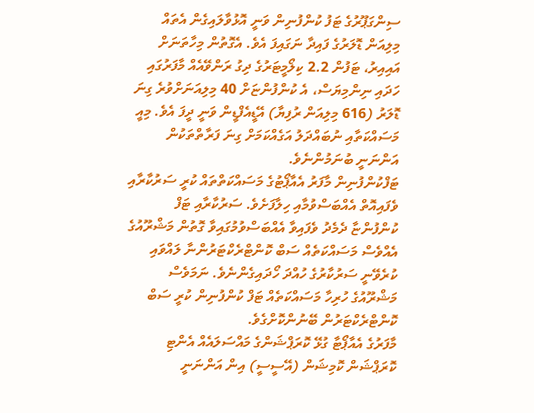ސިންގަޕޫރުގެ ޓަފު ކުންފުނިން ވަނީ އޮޅުވާލައިގެން އެތައް މިލިއަން ޑޮލަރުގެ ފައިދާ ނަގައިފަ އެވެ. އެގޮތުން މިހާތަނަށް އައިއިރު، ޓަފުން 2.2 ކިލޯމީޓަރުގެ ދިގު ރަންވޭއެއް މާފަރުގައި ހަދައި ނިންމިޔަސް، އެ ކުންފުންޏަށް 40 މިލިއަނަށްވުރެ ގިނަ ޑޮލަރު (616 މިލިއަން ރުފިޔާ) އޭޑީއެފްޑީން ވަނީ ދީފަ އެވެ. މިއީ މަސައްކަތާއި ނުބައްދަލު އަގެއްކަމަށް ގިނަ ފަރާތްތަކުން އަންނަނީ ބުނަމުންނެވެ.
ޓަފްކުންފުނިން މާފަރު އެއާޕޯޓުގެ މަސައްކަތްތައް ކުރީ ސަރުކާރާއި ވެފައިއޮތް އެއްބަސްވުމާއި ހިލާފަށެވެ. ސަރުކާރާއި ޓަފް ކުންފުންޏާ ދެމެދު ވެފައިވާ އެއްބަސްވުމުގައިވާ ގޮތުން މަޝްރޫއުގެ އެއްވެސް މަސައްކަތެއް ސަބް ކޮންޓްރެކްޓަރުންނާ ލައްވައި ކުރެވޭނީ ސަރުކާރުގެ ހުއްދަ ހޯދައިގެންނެވެ. ނަމަވެސް މަޝްރޫއުގެ ހުރިހާ މަސައްކަތެއް ޓަފް ކުންފުނިން ކުރީ ސަބް ކޮންޓްރެކްޓަރުން ބޭނުންކޮށްގެވެ.
މާފަރުގެ އެއާޕޯޓާ ގުޅޭ ކޮރަޕްޝަންގެ މައްސަލައެއް އެންޓި ކޮރަޕްޝަން ކޮމިޝަން (އޭސީސީ) އިން އަންނަނީ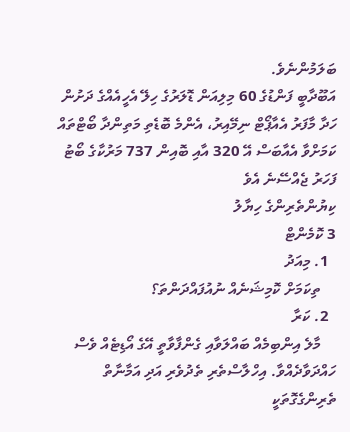ބަލަމުންނެވެ.
އަބޫދާބީ ފަންޑުގެ 60 މިލިއަން ޑޮލަރުގެ ހިލޭ އެހީއެއްގެ ދަށުން ހަދާ މާފަރު އެއާޕޯޓް ނިމޭއިރު، އެންމެ ބޮޑެތި މަތިންދާ ބޯޓްތައް ކަމަށްވާ އެއާބަސް އޭ 320 އާއި ބޮއިން 737 މަރުކާގެ ބޯޓު ފަހަރު ޖެއްސޭނެ އެވެ
ކިޔުންތެރިންގެ ހިޔާލު
3 ކޮމެންޓް
  1. މިއަދު
    ތިކަމަށް ކޮމިޝަނެއް ނުއުފައްދަންތަ؟
  2. ކަރާ
    މާލެ އިންބިމެއް ބައްލަވާއި ގެންފާވާތީ އޭގެ އޯޑިޓެއް ވެސް ހައްދަވާދެއްވާ. އިހްލާސްތެރި ތެދުވެރި އަދި އަމާނާތް ތެރިންގެގޮތަކީ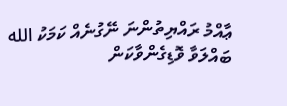ޢާއްމު ރައްޔިތުންނަ ނޭގުނެއް ކަމަކު الله ބައްލަވާ ވޮޑިގެންވާކަން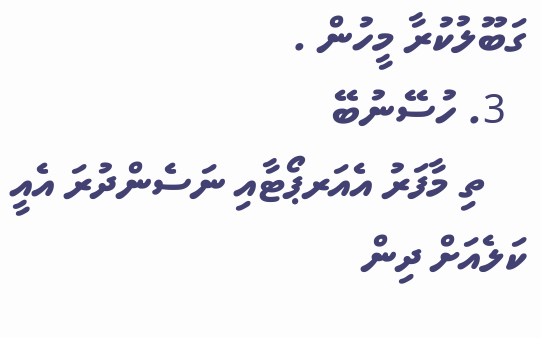ގަބޫލުކުރާ މީހުން .
  3. ހުސޭނުބޭ
    ތި މާފަރު އެއަރޕޯޓާއި ނަސެންދުރަ އެއީ ކަލެއަށް ދިން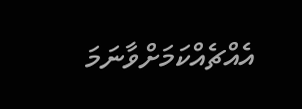އެއްޗެއްކަމަށްވާނަމަ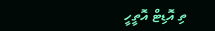ތި އޮޑިޓް އޮތީހީ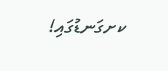ކށގަނޑުގައި!